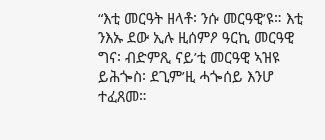“እቲ መርዓት ዘላቶ፡ ንሱ መርዓዊ’ዩ። እቲ ንእኡ ደው ኢሉ ዚሰምዖ ዓርኪ መርዓዊ ግና፡ ብድምጺ ናይ’ቲ መርዓዊ ኣዝዩ ይሕጐስ፡ ደጊም’ዚ ሓጐሰይ እንሆ ተፈጸመ።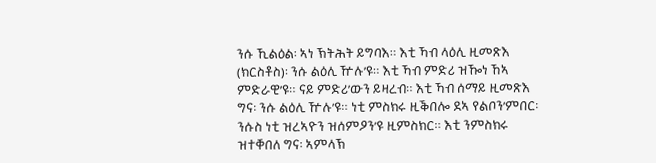ንሱ ኺልዕል፡ ኣነ ኽትሕት ይግባእ። እቲ ኻብ ላዕሊ ዚመጽእ (ክርስቶስ)፡ ንሱ ልዕሊ ዅሉ’ዩ። እቲ ኻብ ምድሪ ዝዀነ ኸኣ ምድራዊ’ዩ። ናይ ምድሪ’ውን ይዛረብ። እቲ ኻብ ሰማይ ዚመጽእ ግና፡ ንሱ ልዕሊ ዅሉ’ዩ። ነቲ ምስክሩ ዚቕበሎ ደኣ የልቦን’ምበር፡ ንሱስ ነቲ ዝረኣዮን ዝሰምዖን’ዩ ዚምስክር። እቲ ንምስክሩ ዝተቐበለ ግና፡ ኣምላኽ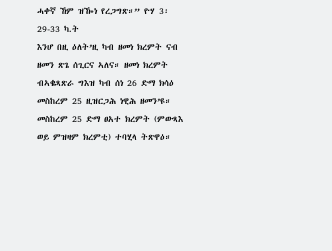ሓቀኛ ኸም ዝዀነ የረጋግጽ።” ዮሃ 3፡29-33 ካ.ት
እንሆ በዚ ዕለት’ዚ ካብ ዘመነ ክረምት ናብ ዘመን ጽጌ ሰጊርና ኣለና። ዘመነ ክረምት ብኣቈጻጽራ ግእዝ ካብ ሰነ 26 ድማ ክሳዕ መስከረም 25 ዚዝርጋሕ ነዊሕ ዘመን’ዩ። መስከረም 25 ድማ ፀአተ ክረምት (ምውጻእ ወይ ምዝዛም ክረምቲ) ተባሂላ ትጽዋዕ።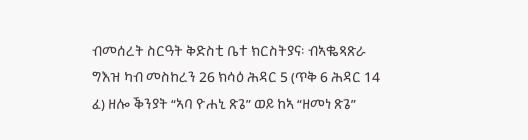ብመሰረት ስርዓት ቅድስቲ ቤተ ክርስትያና፡ ብኣቈጻጽራ ግእዝ ካብ መስከረን 26 ክሳዕ ሕዳር 5 (ጥቅ 6 ሕዳር 14 ፈ) ዘሎ ቕንያት “ኣባ ዮሐኒ ጽጌ” ወይ ከኣ “ዘመነ ጽጌ”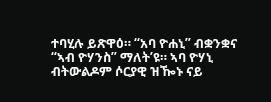ተባሂሉ ይጽዋዕ። “አባ ዮሐኒ” ብቋንቋና “ኣብ ዮሃንስ” ማለት’ዩ። ኣባ ዮሃኒ ብትውልዶም ሶርያዊ ዝዀኑ ናይ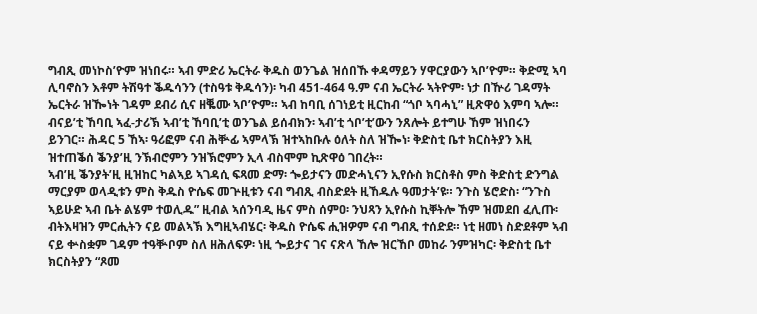ግብጺ መነኮስ’ዮም ዝነበሩ። ኣብ ምድሪ ኤርትራ ቅዱስ ወንጌል ዝሰበኹ ቀዳማይን ሃዋርያውን ኣቦ’ዮም። ቅድሚ ኣባ ሊባኖስን እቶም ትሽዓተ ቕዱሳንን (ተስዓቱ ቅዱሳን)፡ ካብ 451-464 ዓ.ም ናብ ኤርትራ ኣትዮም፡ ነታ በዅሪ ገዳማት ኤርትራ ዝዀነት ገዳም ደብሪ ሲና ዘቘሙ ኣቦ’ዮም። ኣብ ከባቢ ሰገነይቲ ዚርከብ “ጎቦ ኣባሓኒ” ዚጽዋዕ እምባ ኣሎ። ብናይ’ቲ ኸባቢ ኣፈ-ታሪኽ ኣብ’ቲ ኸባቢ’ቲ ወንጌል ይሰብክን፡ ኣብ’ቲ ጎቦ’ቲ’ውን ንጸሎት ይተግሁ ኸም ዝነበሩን ይንገር። ሕዳር 5 ኸኣ፡ ዓሪፎም ናብ ሕቝፊ ኣምላኽ ዝተኣከቡሉ ዕለት ስለ ዝዀነ፡ ቅድስቲ ቤተ ክርስትያን እዚ ዝተጠቕሰ ቕንያ’ዚ ንኽብሮምን ንዝኽሮምን ኢላ ብስሞም ኪጽዋዕ ገበረት።
ኣብ’ዚ ቕንያት’ዚ ዚዝከር ካልኣይ ኣገዳሲ ፍጻመ ድማ፡ ጐይታናን መድሓኒናን ኢየሱስ ክርስቶስ ምስ ቅድስቲ ድንግል ማርያም ወላዲቱን ምስ ቅዱስ ዮሴፍ መጕዚቱን ናብ ግብጺ ብስድደት ዚኸዱሉ ዓመታት’ዩ። ንጉስ ሄሮድስ፡ “ንጉስ ኣይሁድ ኣብ ቤት ልሄም ተወሊዱ” ዚብል ኣሰንባዲ ዜና ምስ ሰምዐ፡ ንህጻን ኢየሱስ ኪቐትሎ ኸም ዝመደበ ፈሊጡ፡ ብትእዛዝን ምርሒትን ናይ መልኣኽ እግዚኣብሄር፡ ቅዱስ ዮሴፍ ሒዝዎም ናብ ግብጺ ተሰድደ። ነቲ ዘመነ ስድደቶም ኣብ ናይ ቍስቋም ገዳም ተዓቝቦም ስለ ዘሕለፍዎ፡ ነዚ ጐይታና ገና ናጽላ ኸሎ ዝርኸቦ መከራ ንምዝካር፡ ቅድስቲ ቤተ ክርስትያን “ጾመ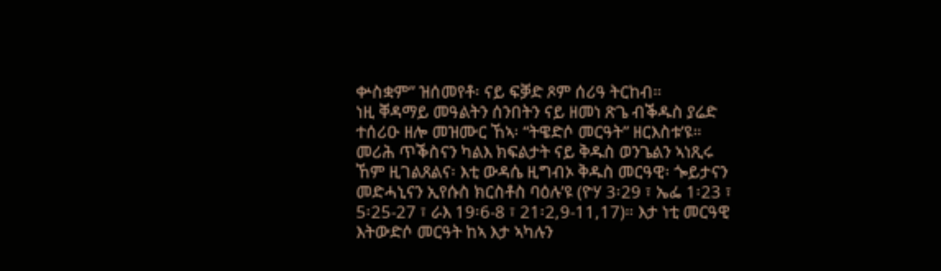ቍስቋም” ዝሰመየቶ፡ ናይ ፍቓድ ጾም ሰሪዓ ትርከብ።
ነዚ ቐዳማይ መዓልትን ሰንበትን ናይ ዘመነ ጽጌ ብቕዱስ ያሬድ ተሰሪዑ ዘሎ መዝሙር ኸኣ፡ “ትዌድሶ መርዓት” ዘርእስቱ’ዩ። መሪሕ ጥቕስናን ካልእ ክፍልታት ናይ ቅዱስ ወንጌልን ኣነጺሩ ኸም ዚገልጸልና፡ እቲ ውዳሴ ዚግብኦ ቅዱስ መርዓዊ፡ ጐይታናን መድሓኒናን ኢየሱስ ክርስቶስ ባዕሉ’ዩ (ዮሃ 3፡29 ፣ ኤፌ 1፡23 ፣ 5፡25-27 ፣ ራእ 19፡6-8 ፣ 21፡2,9-11,17)። እታ ነቲ መርዓዊ እትውድሶ መርዓት ከኣ እታ ኣካሉን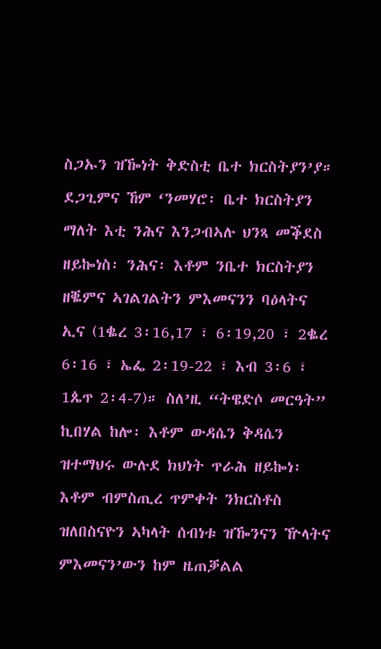ስጋኡን ዝዀነት ቅድስቲ ቤተ ክርስትያን’ያ። ደጋጊምና ኸም ‘ንመሃሮ፡ ቤተ ክርስትያን ማለት እቲ ንሕና እንጋብኣሉ ህንጻ መቕደስ ዘይኰነስ፡ ንሕና፡ እቶም ንቤተ ክርስትያን ዘቘምና ኣገልገልትን ምእመናንን ባዕላትና ኢና (1ቈረ 3፡16,17 ፣ 6፡19,20 ፣ 2ቈረ 6፡16 ፣ ኤፌ 2፡19-22 ፣ እብ 3፡6 ፣ 1ጴጥ 2፡4-7)። ስለ’ዚ “ትዌድሶ መርዓት” ኪበሃል ከሎ፡ እቶም ውዳሴን ቅዳሴን ዝተማህሩ ውሉደ ክህነት ጥራሕ ዘይኰነ፡ እቶም ብምስጢረ ጥምቀት ንክርስቶስ ዝለበስናዮን ኣካላት ሰብነቱ ዝዀንናን ዅላትና ምእመናን’ውን ከም ዜጠቓልል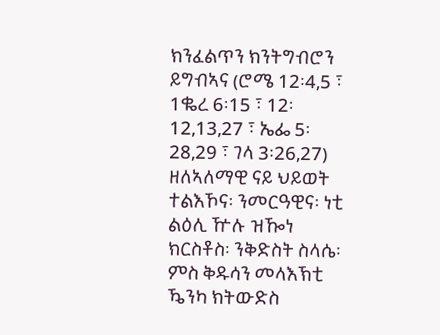ክንፈልጥን ክንትግብሮን ይግብኣና (ሮሜ 12፡4,5 ፣ 1ቈረ 6፡15 ፣ 12፡12,13,27 ፣ ኤፌ 5፡28,29 ፣ ገላ 3፡26,27) ዘለኣለማዊ ናይ ህይወት ተልእኾና፡ ንመርዓዊና፡ ነቲ ልዕሊ ዅሉ ዝዀነ ክርስቶስ፡ ንቅድስት ስላሴ፡ ምስ ቅዱሳን መላእኽቲ ዄንካ ክትውድስ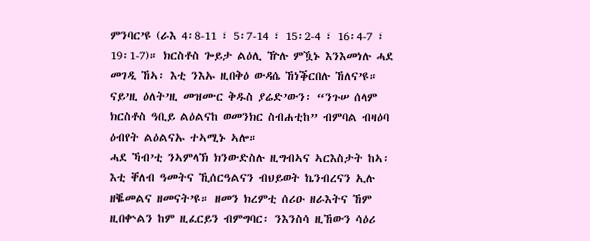ምንባር’ዩ (ራእ 4፡8-11 ፣ 5፡7-14 ፣ 15፡2-4 ፣ 16፡4-7 ፣ 19፡1-7)። ክርስቶስ ጐይታ ልዕሊ ዅሉ ምዃኑ እንእመነሉ ሓደ መገዲ ኸኣ፡ እቲ ንእኡ ዚበቅዕ ውዳሴ ኸነቕርበሉ ኸለና’ዩ። ናይ’ዚ ዕለት’ዚ መዝሙር ቅዱስ ያሬድ’ውን፡ “ንጉሠ ሰላም ክርስቶስ ዓቢይ ልዕልናከ ወመንክር ስብሐቲከ” ብምባል ብዛዕባ ዕብየት ልዕልናኡ ተኣሚኑ ኣሎ።
ሓደ ኻብ’ቲ ንኣምላኽ ክንውድስሉ ዚግብኣና ኣርእስታት ከኣ፡ እቲ ቐለብ ዓመትና ኺሰርዓልናን ብህይወት ኬንብረናን ኢሉ ዘቘመልና ዘመናት’ዩ። ዘመን ክረምቲ ሰሪዑ ዘራእትና ኸም ዚበቍልን ከም ዚፈርይን ብምግባር፡ ንእንስሳ ዚኸውን ሳዕሪ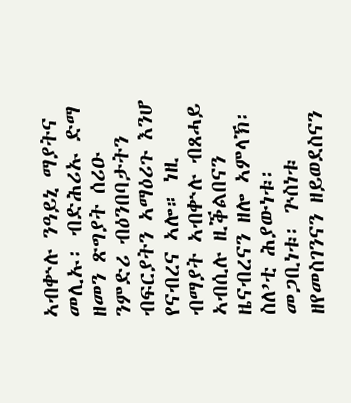ኣብቍሉ ንዓይኒ ማያትና መሊኡ፡ ብድሕሪኡ ድማ ዘመን ጽግያት ሰሪዑ ንምድሪ ብዕንበባታትን ብፍርያትን ኣማዕሪጉ እንሆ የናብረና ኣሎ። ነዚ ብማያት ኣብቍሉ ብጸሓይ ኣብሲሉ ዚቕልበናን ዜናብረናን ዘሎ ኣምላኽ፡ ስለ’ቲ ሕያውነቱ፡ መጋቢነቱ፡ ጕስነቱ ዘየመስገንናን ዘይወደስናን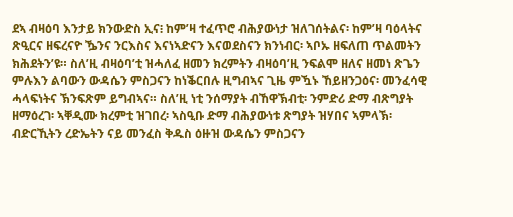ደኣ ብዛዕባ እንታይ ክንውድስ ኢና፧ ከም’ዛ ተፈጥሮ ብሕያውነታ ዝለገሰትልና፡ ከም’ዛ ባዕላትና ጽዒርና ዘፍረናዮ ዄንና ንርእስና እናነኣድናን እናወደስናን ክንነብር፡ ኣቦኡ ዘፍለጠ ጥልመትን ክሕደትን’ዩ። ስለ’ዚ ብዛዕባ’ቲ ዝሓለፈ ዘመን ክረምትን ብዛዕባ’ዚ ንፍልሞ ዘለና ዘመነ ጽጌን ምሉእን ልባውን ውዳሴን ምስጋናን ከነቕርበሉ ዚግብኣና ጊዜ ምዃኑ ኸይዘንጋዕና፡ መንፈሳዊ ሓላፍነትና ኽንፍጽም ይግብኣና። ስለ’ዚ ነቲ ንሰማያት ብኸዋኽብቲ፡ ንምድሪ ድማ ብጽግያት ዘማዕረገ፡ ኣቐዲሙ ክረምቲ ዝገበረ፡ ኣስዒቡ ድማ ብሕያውነቱ ጽግያት ዝሃበና ኣምላኽ፡ ብድርኺትን ረድኤትን ናይ መንፈስ ቅዱስ ዕዙዝ ውዳሴን ምስጋናን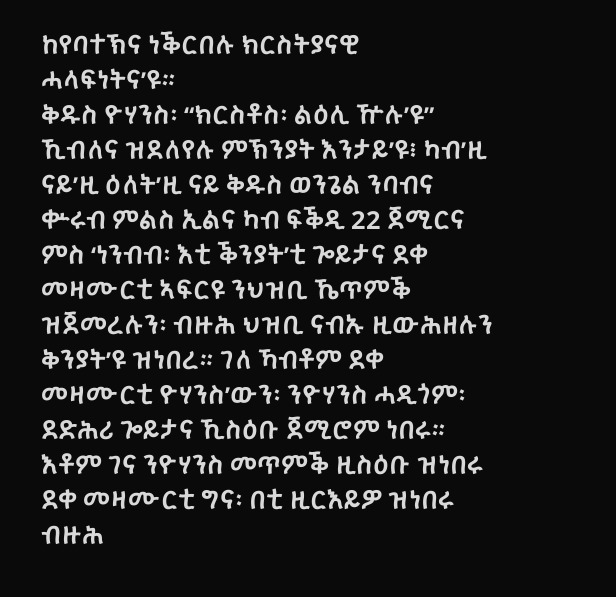ከየባተኽና ነቕርበሉ ክርስትያናዊ ሓላፍነትና’ዩ።
ቅዱስ ዮሃንስ፡ “ክርስቶስ፡ ልዕሊ ዅሉ’ዩ” ኺብለና ዝደለየሉ ምኽንያት እንታይ’ዩ፧ ካብ’ዚ ናይ’ዚ ዕለት’ዚ ናይ ቅዱስ ወንጌል ንባብና ቍሩብ ምልስ ኢልና ካብ ፍቕዲ 22 ጀሚርና ምስ ‘ነንብብ፡ እቲ ቕንያት’ቲ ጐይታና ደቀ መዛሙርቲ ኣፍርዩ ንህዝቢ ኼጥምቕ ዝጀመረሉን፡ ብዙሕ ህዝቢ ናብኡ ዚውሕዘሉን ቅንያት’ዩ ዝነበረ። ገለ ኻብቶም ደቀ መዛሙርቲ ዮሃንስ’ውን፡ ንዮሃንስ ሓዲጎም፡ ደድሕሪ ጐይታና ኺስዕቡ ጀሚሮም ነበሩ። እቶም ገና ንዮሃንስ መጥምቕ ዚስዕቡ ዝነበሩ ደቀ መዛሙርቲ ግና፡ በቲ ዚርእይዎ ዝነበሩ ብዙሕ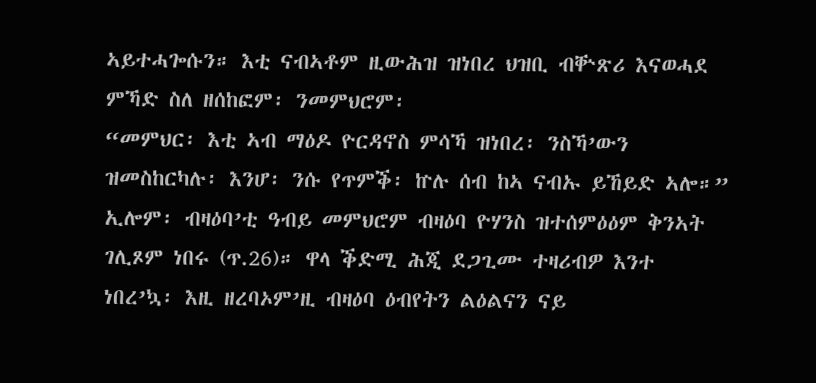ኣይተሓጐሱን። እቲ ናብኣቶም ዚውሕዝ ዝነበረ ህዝቢ ብቝጽሪ እናወሓደ ምኻድ ስለ ዘሰከፎም፡ ንመምህሮም፡
“መምህር፡ እቲ ኣብ ማዕዶ ዮርዳኖስ ምሳኻ ዝነበረ፡ ንስኻ’ውን ዝመስከርካሉ፡ እንሆ፡ ንሱ የጥምቕ፡ ኵሉ ሰብ ከኣ ናብኡ ይኸይድ ኣሎ።” ኢሎም፡ ብዛዕባ’ቲ ዓብይ መምህሮም ብዛዕባ ዮሃንስ ዝተሰምዕዕም ቅንኣት ገሊጾም ነበሩ (ጥ.26)። ዋላ ቕድሚ ሕጂ ደጋጊሙ ተዛሪብዎ እንተ ነበረ’ኳ፡ እዚ ዘረባኦም’ዚ ብዛዕባ ዕብየትን ልዕልናን ናይ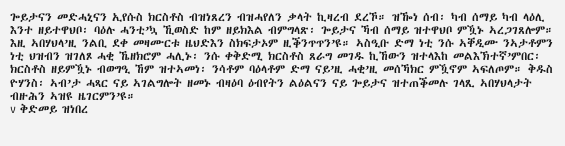ጐይታናን መድሓኒናን ኢየሱስ ክርስቶስ ብዝነጸረን ብዝሓየለን ቃላት ኪዛረብ ደረኾ። ዝዀነ ሰብ፡ ካብ ሰማይ ካብ ላዕሊ እንተ ዘይተዋህቦ፡ ባዕሉ ሓንቲ’ኳ ኺወስድ ከም ዘይክእል ብምግላጽ፡ ጐይታና ኻብ ሰማይ ዝተዋህቦ ምዃኑ ኣረጋገጸሎም። እዚ ኣበሃህላ’ዚ ንልቢ ደቀ መዛሙርቱ ዜህድእን ስክፍታኦም ዚቕንጥጥን’ዩ። ኣስዒቡ ድማ ነቲ ንሱ ኣቐዲሙ ንኣታቶምን ነቲ ህዝብን ዝገለጾ ሓቂ ኼዘክሮም ሓሊኑ፡ ንሱ ቀቅድሚ ክርስቶስ ጸራግ መገዱ ኪኸውን ዝተላእከ መልእኽተኛ’ምበር፡ ክርስቶስ ዘይምዃኑ ብወግዒ ኸም ዝተኣመነ፡ ንሳቶም ባዕላቶም ድማ ናይ’ዚ ሓቂ’ዚ መሰኻክር ምዃኖም ኣፍለጦም። ቅዱስ ዮሃንስ፡ ኣብ’ታ ሓጻር ናይ ኣገልግሎት ዘመኑ ብዛዕባ ዕብየትን ልዕልናን ናይ ጐይታና ዝተጠቕመሉ ገላጺ ኣበሃህላታት ብዙሕን ኣዝዩ ዜገርምን’ዩ።
v ቅድመይ ዝነበረ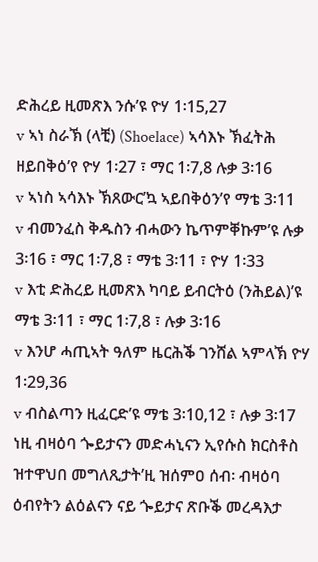ድሕረይ ዚመጽእ ንሱ’ዩ ዮሃ 1፡15,27
v ኣነ ስራኽ (ላቺ) (Shoelace) ኣሳእኑ ኽፈትሕ ዘይበቅዕ’የ ዮሃ 1፡27 ፣ ማር 1፡7,8 ሉቃ 3፡16
v ኣነስ ኣሳእኑ ኽጸውር’ኳ ኣይበቅዕን’የ ማቴ 3፡11
v ብመንፈስ ቅዱስን ብሓውን ኬጥምቐኩም’ዩ ሉቃ 3፡16 ፣ ማር 1፡7,8 ፣ ማቴ 3፡11 ፣ ዮሃ 1፡33
v እቲ ድሕረይ ዚመጽእ ካባይ ይብርትዕ (ንሕይል)’ዩ ማቴ 3፡11 ፣ ማር 1፡7,8 ፣ ሉቃ 3፡16
v እንሆ ሓጢኣት ዓለም ዜርሕቕ ገንሸል ኣምላኽ ዮሃ 1፡29,36
v ብስልጣን ዚፈርድ’ዩ ማቴ 3፡10,12 ፣ ሉቃ 3፡17
ነዚ ብዛዕባ ጐይታናን መድሓኒናን ኢየሱስ ክርስቶስ ዝተዋህበ መግለጺታት’ዚ ዝሰምዐ ሰብ፡ ብዛዕባ ዕብየትን ልዕልናን ናይ ጐይታና ጽቡቕ መረዳእታ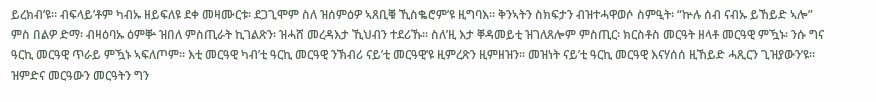ይረክብ’ዩ። ብፍላይ’ቶም ካብኡ ዘይፍለዩ ደቀ መዛሙርቱ፡ ደጋጊሞም ስለ ዝሰምዕዎ ኣጸቢቑ ኺስቈሮም’ዩ ዚግባእ። ቅንኣትን ስክፍታን ብዝተሓዋወሶ ስምዒት፡ “ኵሉ ሰብ ናብኡ ይኸይድ ኣሎ” ምስ በልዎ ድማ፡ ብዛዕባኡ ዕምቝ ዝበለ ምስጢራት ኪገልጽን፡ ዝሓሸ መረዳእታ ኺህብን ተደሪኹ። ስለ’ዚ እታ ቐዳመይቲ ዝገለጸሎም ምስጢር፡ ክርስቶስ መርዓት ዘላቶ መርዓዊ ምዃኑ፡ ንሱ ግና ዓርኪ መርዓዊ ጥራይ ምዃኑ ኣፍለጦም። እቲ መርዓዊ ካብ’ቲ ዓርኪ መርዓዊ ንኽብሪ ናይ’ቲ መርዓዊ’ዩ ዚምረጽን ዚምዘዝን። መዝነት ናይ’ቲ ዓርኪ መርዓዊ እናሃሰሰ ዚኸይድ ሓጺርን ጊዝያውን’ዩ። ዝምድና መርዓውን መርዓትን ግን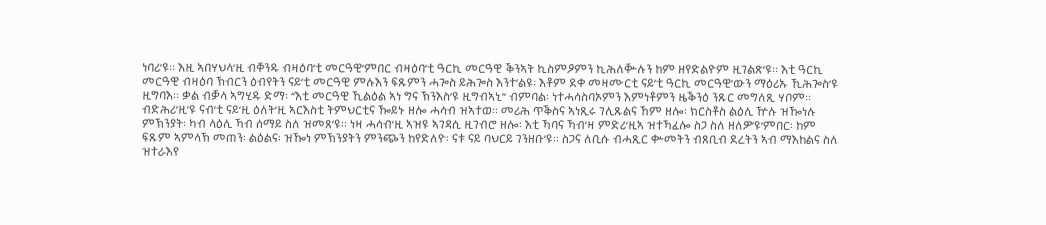ነባሪ’ዩ። እዚ ኣበሃህላ’ዚ ብቐንዱ ብዛዕባ’ቲ መርዓዊ’ምበር ብዛዕባ’ቲ ዓርኪ መርዓዊ ቕንኣት ኪስምዖምን ኪሕለቝሉን ከም ዘየድልዮም ዚገልጽ’ዩ። እቲ ዓርኪ መርዓዊ ብዛዕባ ኽብርን ዕብየትን ናይ’ቲ መርዓዊ ምሉእን ፍጹምን ሓጐስ ይሕጐስ እንተ’ልዩ፡ እቶም ደቀ መዛሙርቲ ናይ’ቲ ዓርኪ መርዓዊ’ውን ማዕሪኡ ኺሕጐስ’ዩ ዚግባእ። ቃል ብቓላ ኣግሂዱ ድማ፡ “እቲ መርዓዊ ኺልዕል ኣነ ግና ኽንእስ’ዩ ዚግብኣኒ” ብምባል፡ ነተሓሳስባኦምን እምነቶምን ዜቕንዕ ንጹር መግለጺ ሃቦም።
ብድሕሪ’ዚ’ዩ ናብ’ቲ ናይ’ዚ ዕለት’ዚ ኣርእስቲ ትምህርቲና ዀይኑ ዘሎ ሓሳብ ዝኣተወ። መሪሕ ጥቕስና ኣነጺሩ ገሊጹልና ኸም ዘሎ፡ ክርስቶስ ልዕሊ ዅሉ ዝዀነሉ ምኽንያት፡ ካብ ላዕሊ ኻብ ሰማይ ስለ ዝመጸ’ዩ። ነዛ ሓሳብ’ዚ ኣዝዩ ኣገዳሲ ዚገብሮ ዘሎ፡ እቲ ኻባና ኻብ’ዛ ምድሪ’ዚኣ ዝተኻፈሎ ስጋ ስለ ዘለዎ’ዩ’ምበር፡ ከም ፍጹም ኣምላኽ መጠን፡ ልዕልና፡ ዝዀነ ምኽንያትን ምንጭን ከየድለዮ፡ ናቱ ናይ ባህርይ ገንዘቡ’ዩ። ስጋና ለቢሱ ብሓጺር ቍመትን ብጸቢብ ደረትን ኣብ ማእከልና ስለ ዝተራእየ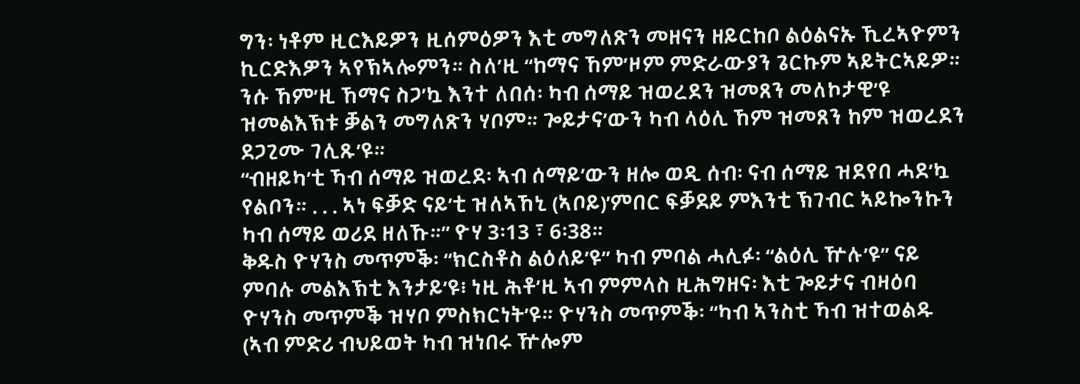ግን፡ ነቶም ዚርእይዎን ዚሰምዕዎን እቲ መግለጽን መዘናን ዘይርከቦ ልዕልናኡ ኺረኣዮምን ኪርድእዎን ኣየኽኣሎምን። ስለ’ዚ “ከማና ኸም’ዞም ምድራውያን ጌርኩም ኣይትርኣይዎ። ንሱ ኸም’ዚ ኸማና ስጋ’ኳ እንተ ለበሰ፡ ካብ ሰማይ ዝወረደን ዝመጸን መለኮታዊ’ዩ ዝመልእኽቱ ቓልን መግለጽን ሃቦም። ጐይታና’ውን ካብ ላዕሊ ኸም ዝመጸን ከም ዝወረደን ደጋጊሙ ገሊጹ’ዩ።
“ብዘይካ’ቲ ኻብ ሰማይ ዝወረደ፡ ኣብ ሰማይ’ውን ዘሎ ወዲ ሰብ፡ ናብ ሰማይ ዝደየበ ሓደ’ኳ የልቦን። . . . ኣነ ፍቓድ ናይ’ቲ ዝለኣኸኒ (ኣቦይ)’ምበር ፍቓደይ ምእንቲ ኽገብር ኣይኰንኩን ካብ ሰማይ ወሪደ ዘለኹ።” ዮሃ 3፡13 ፣ 6፡38።
ቅዱስ ዮሃንስ መጥምቕ፡ “ክርስቶስ ልዕለይ’ዩ” ካብ ምባል ሓሊፉ፡ “ልዕሊ ዅሉ’ዩ” ናይ ምባሉ መልእኽቲ እንታይ’ዩ፧ ነዚ ሕቶ’ዚ ኣብ ምምላስ ዚሕግዘና፡ እቲ ጐይታና ብዛዕባ ዮሃንስ መጥምቕ ዝሃቦ ምስክርነት’ዩ። ዮሃንስ መጥምቕ፡ “ካብ ኣንስቲ ኻብ ዝተወልዱ (ኣብ ምድሪ ብህይወት ካብ ዝነበሩ ዅሎም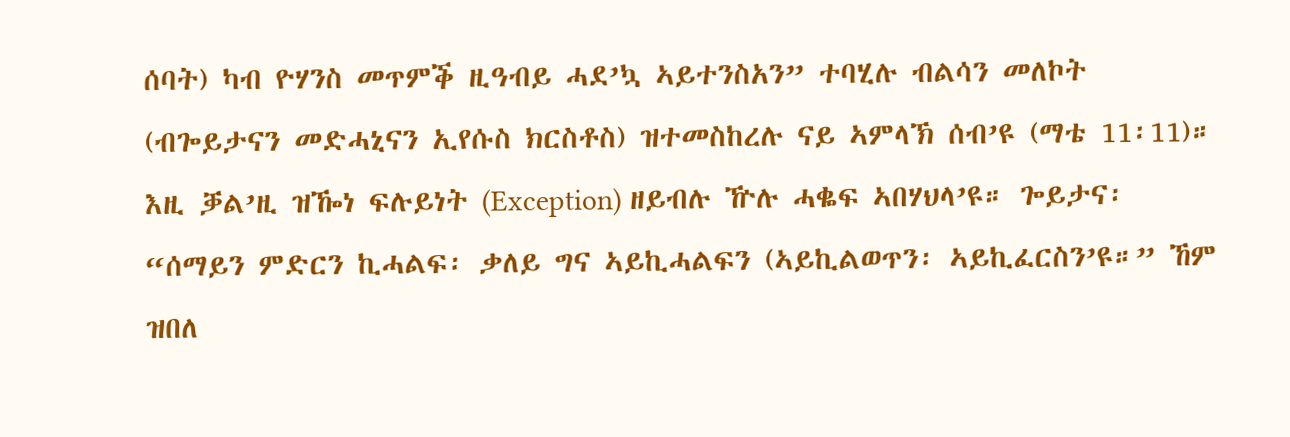ሰባት) ካብ ዮሃንስ መጥምቕ ዚዓብይ ሓደ’ኳ ኣይተንስአን” ተባሂሉ ብልሳን መለኮት (ብጐይታናን መድሓኒናን ኢየሱስ ክርስቶስ) ዝተመስከረሉ ናይ ኣምላኽ ሰብ’ዩ (ማቴ 11፡11)። እዚ ቓል’ዚ ዝዀነ ፍሉይነት (Exception) ዘይብሉ ዅሉ ሓቈፍ ኣበሃህላ’ዩ። ጐይታና፡ “ሰማይን ምድርን ኪሓልፍ፡ ቃለይ ግና ኣይኪሓልፍን (ኣይኪልወጥን፡ ኣይኪፈርስን’ዩ።” ኸም ዝበለ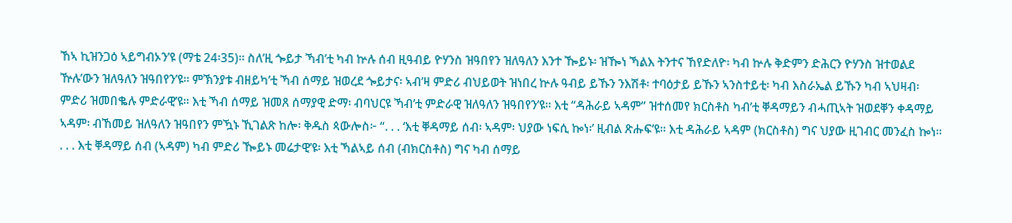ኸኣ ኪዝንጋዕ ኣይግብኦን’ዩ (ማቴ 24፡35)። ስለ’ዚ ጐይታ ኻብ’ቲ ካብ ኵሉ ሰብ ዚዓብይ ዮሃንስ ዝዓበየን ዝለዓለን እንተ ዀይኑ፡ ዝዀነ ኻልእ ትንተና ኸየድለዮ፡ ካብ ኵሉ ቅድምን ድሕርን ዮሃንስ ዝተወልደ ዅሉ’ውን ዝለዓለን ዝዓበየን’ዩ። ምኽንያቱ ብዘይካ’ቲ ኻብ ሰማይ ዝወረደ ጐይታና፡ ኣብ’ዛ ምድሪ ብህይወት ዝነበረ ኵሉ ዓብይ ይኹን ንእሽቶ፡ ተባዕታይ ይኹን ኣንስተይቲ፡ ካብ እስራኤል ይኹን ካብ ኣህዛብ፡ ምድሪ ዝመበቈሉ ምድራዊ’ዩ። እቲ ኻብ ሰማይ ዝመጸ ሰማያዊ ድማ፡ ብባህርዩ ኻብ’ቲ ምድራዊ ዝለዓለን ዝዓበየን’ዩ። እቲ “ዳሕራይ ኣዳም” ዝተሰመየ ክርስቶስ ካብ’ቲ ቐዳማይን ብሓጢኣት ዝወደቐን ቀዳማይ ኣዳም፡ ብኸመይ ዝለዓለን ዝዓበየን ምዃኑ ኺገልጽ ከሎ፡ ቅዱስ ጳውሎስ፦ “. . . ‘እቲ ቐዳማይ ሰብ፡ ኣዳም፡ ህያው ነፍሲ ኰነ፡’ ዚብል ጽሑፍ’ዩ። እቲ ዳሕራይ ኣዳም (ክርስቶስ) ግና ህያው ዚገብር መንፈስ ኰነ። . . . እቲ ቐዳማይ ሰብ (ኣዳም) ካብ ምድሪ ዀይኑ መሬታዊ’ዩ፡ እቲ ኻልኣይ ሰብ (ብክርስቶስ) ግና ካብ ሰማይ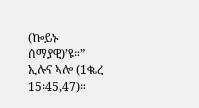(ኰይኑ ሰማያዊ)’ዩ።” ኢሉና ኣሎ (1ቈረ 15፡45,47)።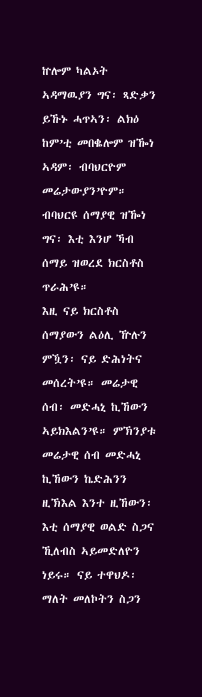ኵሎም ካልኦት ኣዳማዉያን ግና፡ ጻድቃን ይኹኑ ሓጥኣን፡ ልክዕ ከም’ቲ መበቈሎም ዝዀነ ኣዳም፡ ብባህርዮም መሬታውያን’ዮም። ብባህርዩ ሰማያዊ ዝዀነ ግና፡ እቲ እንሆ ኻብ ሰማይ ዝወረደ ክርስቶስ ጥራሕ’ዩ።
እዚ ናይ ክርስቶስ ሰማያውን ልዕሊ ዅሉን ምዃን፡ ናይ ድሕነትና መሰረት’ዩ። መሬታዊ ሰብ፡ መድሓኒ ኪኸውን ኣይክእልን’ዩ። ምኽንያቱ መሬታዊ ሰብ መድሓኒ ኪኸውን ኬድሕንን ዚኽእል እንተ ዚኸውን፡ እቲ ሰማያዊ ወልድ ስጋና ኺለብስ ኣይመድለዮን ነይሩ። ናይ ተዋህዶ፡ ማለት መለኮትን ስጋን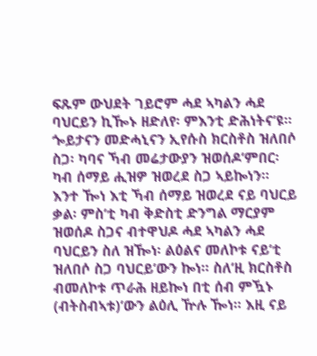ፍጹም ውህደት ገይሮም ሓደ ኣካልን ሓደ ባህርይን ኪዀኑ ዘድለየ፡ ምእንቲ ድሕነትና’ዩ። ጐይታናን መድሓኒናን ኢየሱስ ክርስቶስ ዝለበሶ ስጋ፡ ካባና ኻብ መሬታውያን ዝወሰዶ’ምበር፡ ካብ ሰማይ ሒዝዎ ዝወረደ ስጋ ኣይኰነን። እንተ ዀነ እቲ ኻብ ሰማይ ዝወረደ ናይ ባህርይ ቃል፡ ምስ’ቲ ካብ ቅድስቲ ድንግል ማርያም ዝወሰዶ ስጋና ብተዋህዶ ሓደ ኣካልን ሓደ ባህርይን ስለ ዝዀነ፡ ልዕልና መለኮቱ ናይ’ቲ ዝለበሶ ስጋ ባህርይ’ውን ኰነ። ስለ’ዚ ክርስቶስ ብመለኮቱ ጥራሕ ዘይኰነ በቲ ሰብ ምዃኑ (ብትስብኣቱ)’ውን ልዕሊ ዅሉ ዀነ። እዚ ናይ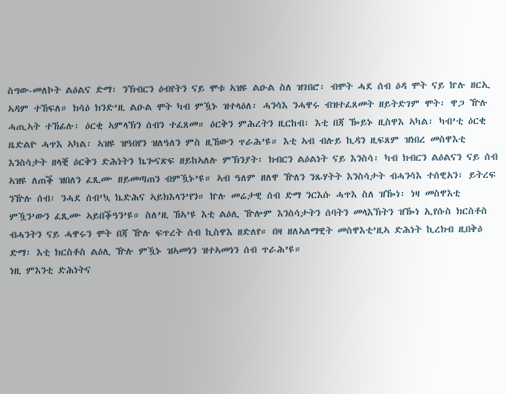ስግው-መለኮት ልዕልና ድማ፡ ንኽብርን ዕብየትን ናይ ሞቱ ኣዝዩ ልዑል ስለ ዝገበሮ፡ ብሞት ሓደ ሰብ ዕዳ ሞት ናይ ኵሉ ዘርኢ ኣዳም ተኸፍለ። ክሳዕ ክንድ’ዚ ልዑል ሞት ካብ ምዃኑ ዝተላዕለ፡ ሓንሳእ ንሓዋሩ ብዝተፈጸመት ዘይትድገም ሞት፡ ዋጋ ዅሉ ሓጢኣት ተኸፊሉ፡ ዕርቂ ኣምላኽን ሰብን ተፈጸመ። ዕርቅን ምሕረትን ዚርከብ፡ እቲ በጃ ዀይኑ ዚስዋእ ኣካል፡ ካብ’ቲ ዕርቂ ዜድልዮ ሓጥእ ኣካል፡ ኣዝዩ ዝዓበየን ዝለዓለን ምስ ዚኸውን ጥራሕ’ዩ። እቲ ኣብ ብሉይ ኪዳን ዚፍጸም ዝነበረ መስዋእቲ እንስሳታት ዘላቒ ዕርቅን ድሕነትን ኬጐናጽፍ ዘይከኣለሉ ምኽንያት፡ ክብርን ልዕልነት ናይ እንስሳ፡ ካብ ክብርን ልዕልናን ናይ ሰብ ኣዝዩ ለጠቕ ዝበለን ፈጺሙ ዘይመጣጠን ብምዃኑ’ዩ። ኣብ ዓለም ዘለዋ ዅለን ንጹሃትት እንስሳታት ብሓንሳእ ተሰዊአን፡ ይትረፍ ንዅሉ ሰብ፡ ንሓደ ሰብ’ኳ ኬድሕና ኣይክእላን’የን። ኵሉ መሬታዊ ሰብ ድማ ንርእሱ ሓጥእ ስለ ዝዀነ፡ ነዛ መስዋእቲ ምዃን’ውን ፈጺሙ ኣይበቕዓን’ዩ። ስለ’ዚ ኸኣ’ዩ እቲ ልዕሊ ዅሎም እንስሳታትን ሰባትን መላእኽትን ዝዀነ ኢየሱስ ክርስቶስ ብሓንትን ናይ ሓዋሩን ሞት በጃ ዅሉ ፍጥረት ሰብ ኪስዋእ ዘድለየ። በዛ ዘለኣለማዊት መስዋእቲ’ዚኣ ድሕነት ኪረክብ ዚበቅዕ ድማ፡ እቲ ክርስቶስ ልዕሊ ዅሉ ምዃኑ ዝኣመነን ዝተኣመነን ሰብ ጥራሕ’ዩ።
ነዚ ምእንቲ ድሕነትና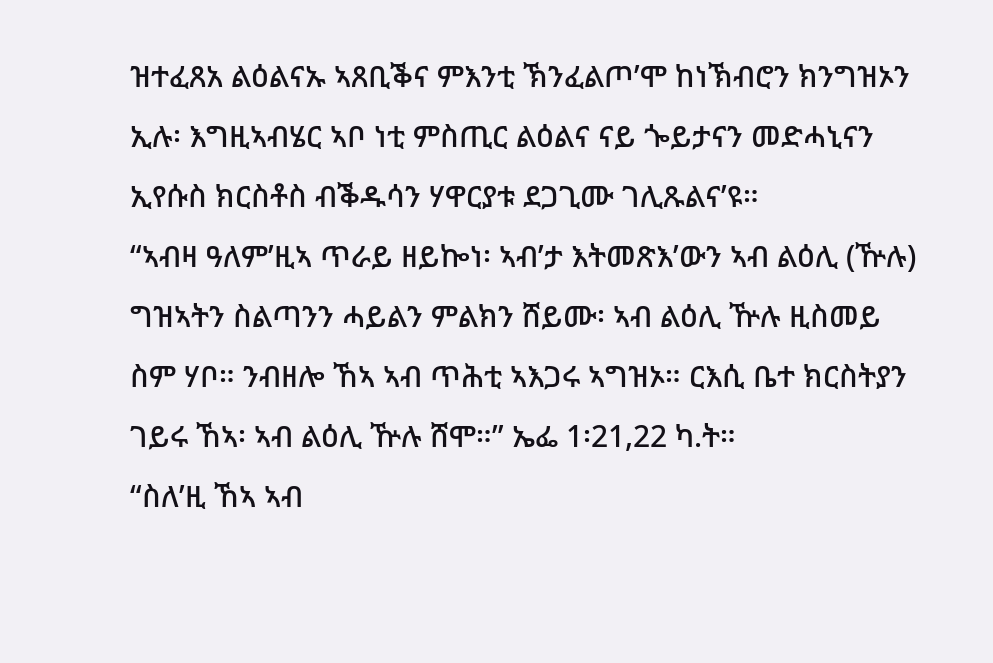ዝተፈጸአ ልዕልናኡ ኣጸቢቕና ምእንቲ ኽንፈልጦ’ሞ ከነኽብሮን ክንግዝኦን ኢሉ፡ እግዚኣብሄር ኣቦ ነቲ ምስጢር ልዕልና ናይ ጐይታናን መድሓኒናን ኢየሱስ ክርስቶስ ብቕዱሳን ሃዋርያቱ ደጋጊሙ ገሊጹልና’ዩ።
“ኣብዛ ዓለም’ዚኣ ጥራይ ዘይኰነ፡ ኣብ’ታ እትመጽእ’ውን ኣብ ልዕሊ (ዅሉ) ግዝኣትን ስልጣንን ሓይልን ምልክን ሸይሙ፡ ኣብ ልዕሊ ዅሉ ዚስመይ ስም ሃቦ። ንብዘሎ ኸኣ ኣብ ጥሕቲ ኣእጋሩ ኣግዝኦ። ርእሲ ቤተ ክርስትያን ገይሩ ኸኣ፡ ኣብ ልዕሊ ዅሉ ሸሞ።” ኤፌ 1፡21,22 ካ.ት።
“ስለ’ዚ ኸኣ ኣብ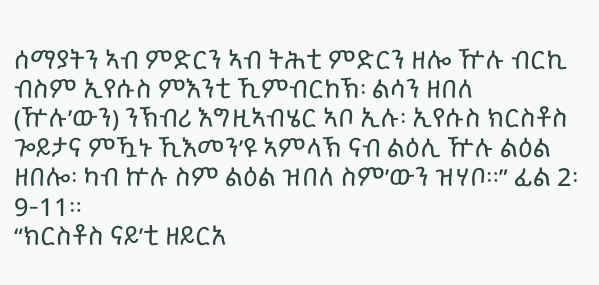ሰማያትን ኣብ ምድርን ኣብ ትሕቲ ምድርን ዘሎ ዅሉ ብርኪ ብስም ኢየሱስ ምእንቲ ኺምብርከኽ፡ ልሳን ዘበለ (ዅሉ’ውን) ንኽብሪ እግዚኣብሄር ኣቦ ኢሉ፡ ኢየሱስ ክርስቶስ ጐይታና ምዃኑ ኺእመን’ዩ ኣምላኽ ናብ ልዕሊ ዅሉ ልዕል ዘበሎ፡ ካብ ኵሉ ስም ልዕል ዝበለ ስም’ውን ዝሃቦ።” ፊል 2፡9-11።
“ክርስቶስ ናይ’ቲ ዘይርአ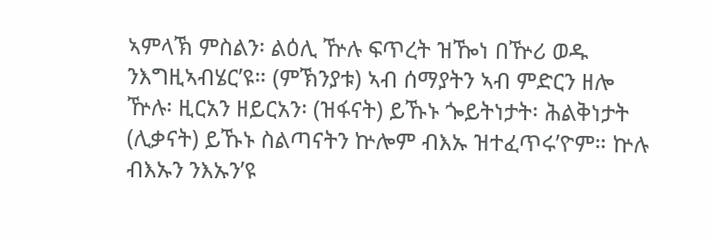ኣምላኽ ምስልን፡ ልዕሊ ዅሉ ፍጥረት ዝዀነ በዅሪ ወዱ ንእግዚኣብሄር’ዩ። (ምኽንያቱ) ኣብ ሰማያትን ኣብ ምድርን ዘሎ ዅሉ፡ ዚርአን ዘይርአን፡ (ዝፋናት) ይኹኑ ጐይትነታት፡ ሕልቅነታት (ሊቃናት) ይኹኑ ስልጣናትን ኵሎም ብእኡ ዝተፈጥሩ’ዮም። ኵሉ ብእኡን ንእኡን’ዩ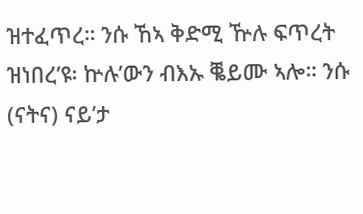ዝተፈጥረ። ንሱ ኸኣ ቅድሚ ዅሉ ፍጥረት ዝነበረ’ዩ፡ ኵሉ’ውን ብእኡ ቘይሙ ኣሎ። ንሱ (ናትና) ናይ’ታ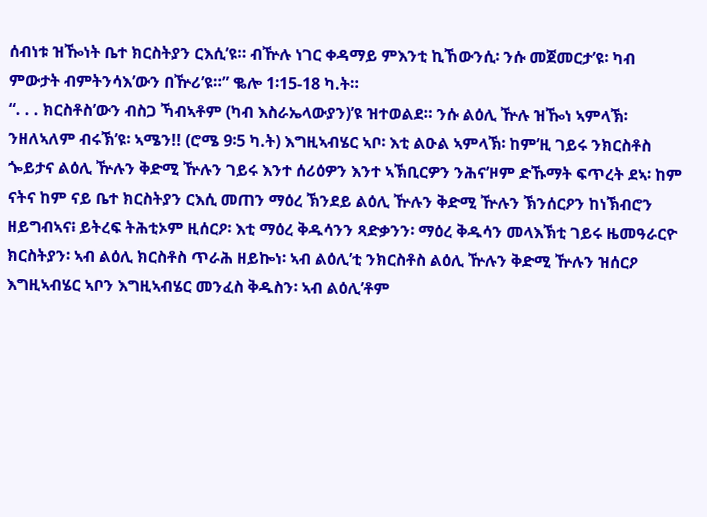ሰብነቱ ዝዀነት ቤተ ክርስትያን ርእሲ’ዩ። ብዅሉ ነገር ቀዳማይ ምእንቲ ኪኸውንሲ፡ ንሱ መጀመርታ’ዩ፡ ካብ ምውታት ብምትንሳእ’ውን በዅሪ’ዩ።” ቈሎ 1፡15-18 ካ.ት።
“. . . ክርስቶስ’ውን ብስጋ ኻብኣቶም (ካብ እስራኤላውያን)’ዩ ዝተወልደ። ንሱ ልዕሊ ዅሉ ዝዀነ ኣምላኽ፡ ንዘለኣለም ብሩኽ’ዩ፡ ኣሜን!! (ሮሜ 9፡5 ካ.ት) እግዚኣብሄር ኣቦ፡ እቲ ልዑል ኣምላኽ፡ ከም’ዚ ገይሩ ንክርስቶስ ጐይታና ልዕሊ ዅሉን ቅድሚ ዅሉን ገይሩ እንተ ሰሪዕዎን እንተ ኣኽቢርዎን ንሕና’ዞም ድኹማት ፍጥረት ደኣ፡ ከም ናትና ከም ናይ ቤተ ክርስትያን ርእሲ መጠን ማዕረ ኽንደይ ልዕሊ ዅሉን ቅድሚ ዅሉን ኽንሰርዖን ከነኽብሮን ዘይግብኣና፧ ይትረፍ ትሕቲኦም ዚሰርዖ፡ እቲ ማዕረ ቅዱሳንን ጻድቃንን፡ ማዕረ ቅዱሳን መላእኽቲ ገይሩ ዜመዓራርዮ ክርስትያን፡ ኣብ ልዕሊ ክርስቶስ ጥራሕ ዘይኰነ፡ ኣብ ልዕሊ’ቲ ንክርስቶስ ልዕሊ ዅሉን ቅድሚ ዅሉን ዝሰርዖ እግዚኣብሄር ኣቦን እግዚኣብሄር መንፈስ ቅዱስን፡ ኣብ ልዕሊ’ቶም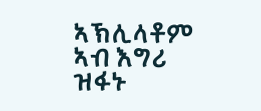ኣኽሊላቶም ኣብ እግሪ ዝፋኑ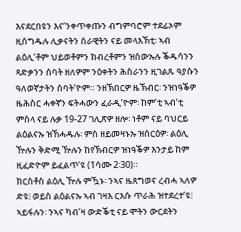እናደርበዩን እና’ንቀጥቀጡን ብግምባሮም ተደፊኦም ዚሰግዱሉ ሊቃናትን ሰራዊትን ናይ መላእኽቲ፡ ኣብ ልዕሊ’ቶም ህይወቶምን ክብረቶምን ዝሰውኡሉ ቕዱሳንን ጻድቃንን ሰባት ዘለዎም ንዕቀትን ሕስራንን ዚገልጹ ዓያሱን ዓለወኛታትን ሰባት’ዮም። ንዘኽበርዎ ዜኽብር፡ ንዝነዓቕዎ ዜሕስር ሓቀኛን ፍትሓውን ፈራዲ’ዮም፡ ከም’ቲ ኣብ’ቲ ምስላ ናይ ሉቃ 19-27 ገሊጽዎ ዘሎ፡ ነቶም ናይ ባህርይ ልዕልናኡ ዝኸሓዱሉ፡ ምስ ዘይመዛኑኡ ዝሰርዕዎ፡ ልዕሊ ዅሉን ቅድሚ ዅሉን ከየኽብርዎ ዝነዓቕዎ እንታይ ከም ዚፈድዮም ይፈልጥ’ዩ (1ሳሙ 2፡30)።
ክርስቶስ ልዕሊ ዅሉ ምዃኑ፡ ንኣና ዜጸግወና ረብሓ ኣለዎ ድዩ፧ ወይስ ልዕልናኡ ኣብ ገዛእ ርእሱ ጥራሕ ዝተደረተ’ዩ፧ ኣይፋሉን፡ ንኣና ካብ’ዛ ውድቕቲ ናይ ሞትን ውርደትን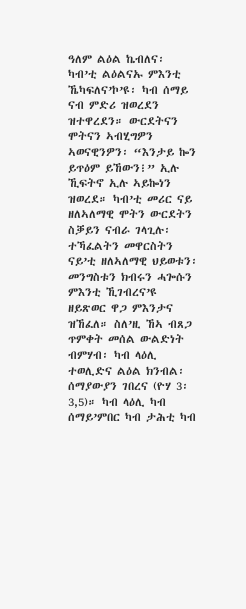ዓለም ልዕል ኬብለና፡ ካብ’ቲ ልዕልናኡ ምእንቲ ኼካፍለና’ኮ’ዩ፡ ካብ ሰማይ ናብ ምድሪ ዝወረደን ዝተዋረደን። ውርደትናን ሞትናን ኣብሂግዎን ኣወናዊንዎን፡ “እንታይ ኰን ይጥዕም ይኸውን፧” ኢሉ ኺፍትኖ ኢሉ ኣይኰነን ዝወረደ። ካብ’ቲ መሪር ናይ ዘለኣለማዊ ሞትን ውርደትን ስቓይን ናብራ ገላጊሉ፡ ተኻፈልትን መዋርስትን ናይ’ቲ ዘለኣለማዊ ህይወቱን፡ መንግስቱን ክብሩን ሓጐሱን ምእንቲ ኺገብረና’ዩ ዘይጽወር ዋጋ ምእንታና ዝኸፈለ። ስለ’ዚ ኸኣ ብጸጋ ጥምቀት መሰል ውልድነት ብምሃብ፡ ካብ ላዕሊ ተወሊድና ልዕል ክንብል፡ ሰማያውያን ገበረና (ዮሃ 3፡3,5)። ካብ ላዕሊ ካብ ሰማይ’ምበር ካብ ታሕቲ ካብ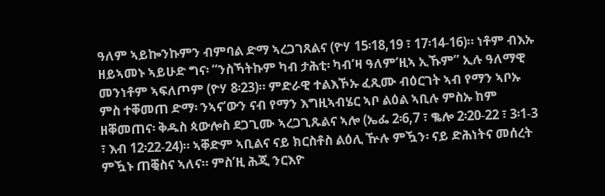ዓለም ኣይኰንኩምን ብምባል ድማ ኣረጋገጸልና (ዮሃ 15፡18,19 ፣ 17፡14-16)። ነቶም ብእኡ ዘይኣመኑ ኣይሁድ ግና፡ “ንስኻትኩም ካብ ታሕቲ፡ ካብ’ዛ ዓለም’ዚኣ ኢኹም” ኢሉ ዓለማዊ መንነቶም ኣፍለጦም (ዮሃ 8፡23)። ምድራዊ ተልእኾኡ ፈጺሙ ብዕርገት ኣብ የማን ኣቦኡ ምስ ተቐመጠ ድማ፡ ንኣና’ውን ናብ የማን እግዚኣብሄር ኣቦ ልዕል ኣቢሉ ምስኡ ከም ዘቐመጠና፡ ቅዱስ ጳውሎስ ደጋጊሙ ኣረጋጊጹልና ኣሎ (ኤፌ 2፡6,7 ፣ ቈሎ 2፡20-22 ፣ 3፡1-3 ፣ እብ 12፡22-24)። ኣቐድም ኣቢልና ናይ ክርስቶስ ልዕሊ ዅሉ ምዃን፡ ናይ ድሕነትና መሰረት ምዃኑ ጠቒስና ኣለና። ምስ’ዚ ሕጂ ንርእዮ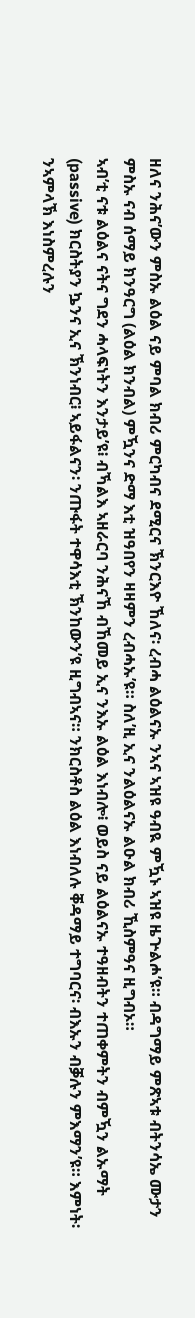ዘለና ንሕና’ውን ምስኡ ልዕል ናይ ምባል ክብሪ ምርካብና ደሚርና ኽንርእዮ ኸለና፡ ረብሓ ልዕልናኡ ንኣና ኣዝዩ ዓብዪ ምዃኑ ኣዝዩ ዜጕልሖ’ዩ። ብዳግማይ ምጽኣቱ ብትንሳኤ ሙታን ምስኡ ናብ ሰማይ ክንዓርግ (ልዕል ክንብል) ምዃንና ድማ እቲ ዝዓበየን ዛዛምን ረብሓኡ’ዩ። ስለ’ዚ ኢና ንልዕልናኡ ልዑል ክብሪ ኺስምዓና ዚግብኦ።
ኣብ’ቲ ናቱ ልዕልና ናትና ግደን ሓላፍነትን እንታይ’ዩ፧ ብኻልእ ኣዘራርባ ንሕናኸ ብኸመይ ኢና ንእኡ ልዕል እነብሎ፧ ወይስ ናይ ልዕልናኡ ተዓዘብትን ተጠቀምትን ብምዃን ልኡማት (passive) ክርስትያን ኴንና ኢና ኽንነብር፧ ኣይፋልናን፡ ንጡፋት ተዋሳእቲ ኽንከውን’ዩ ዚግብኣና። ንክርስቶስ ልዕል እነብለሉ ቐዳማይ ተግባርና፡ ብእኡን ብቓሉን ምእማን’ዩ። እምነት፡ ንኣምላኽ እነስምረሉን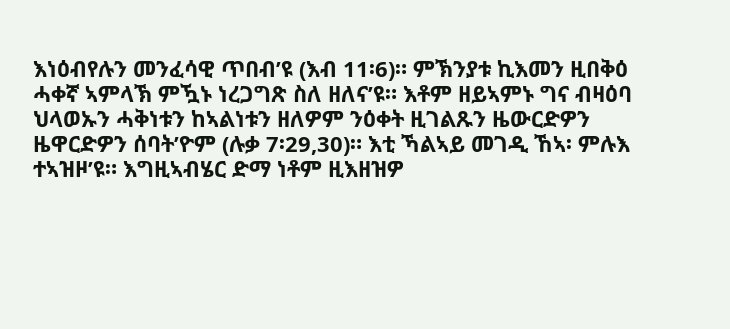እነዕብየሉን መንፈሳዊ ጥበብ’ዩ (እብ 11፡6)። ምኽንያቱ ኪእመን ዚበቅዕ ሓቀኛ ኣምላኽ ምዃኑ ነረጋግጽ ስለ ዘለና’ዩ። እቶም ዘይኣምኑ ግና ብዛዕባ ህላወኡን ሓቅነቱን ከኣልነቱን ዘለዎም ንዕቀት ዚገልጹን ዜውርድዎን ዜዋርድዎን ሰባት’ዮም (ሉቃ 7፡29,30)። እቲ ኻልኣይ መገዲ ኸኣ፡ ምሉእ ተኣዝዞ’ዩ። እግዚኣብሄር ድማ ነቶም ዚእዘዝዎ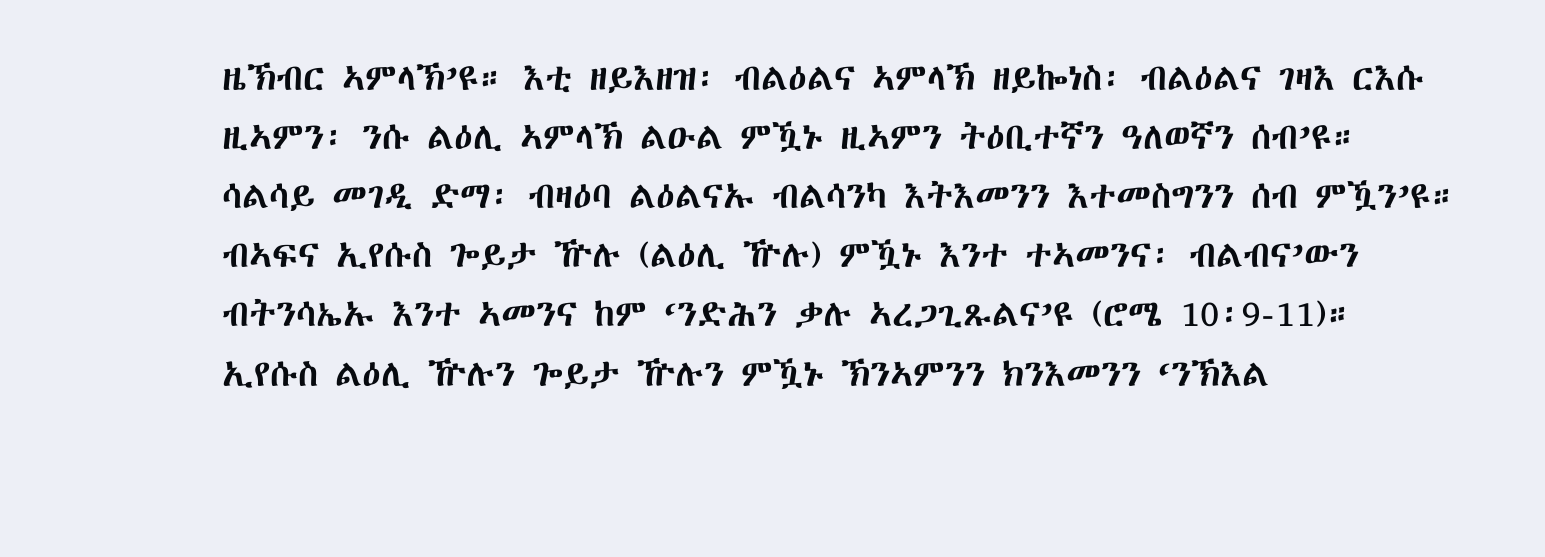ዜኽብር ኣምላኽ’ዩ። እቲ ዘይእዘዝ፡ ብልዕልና ኣምላኽ ዘይኰነስ፡ ብልዕልና ገዛእ ርእሱ ዚኣምን፡ ንሱ ልዕሊ ኣምላኽ ልዑል ምዃኑ ዚኣምን ትዕቢተኛን ዓለወኛን ሰብ’ዩ። ሳልሳይ መገዲ ድማ፡ ብዛዕባ ልዕልናኡ ብልሳንካ እትእመንን እተመስግንን ሰብ ምዃን’ዩ። ብኣፍና ኢየሱስ ጐይታ ዅሉ (ልዕሊ ዅሉ) ምዃኑ እንተ ተኣመንና፡ ብልብና’ውን ብትንሳኤኡ እንተ ኣመንና ከም ‘ንድሕን ቃሉ ኣረጋጊጹልና’ዩ (ሮሜ 10፡9-11)። ኢየሱስ ልዕሊ ዅሉን ጐይታ ዅሉን ምዃኑ ኽንኣምንን ክንእመንን ‘ንኽእል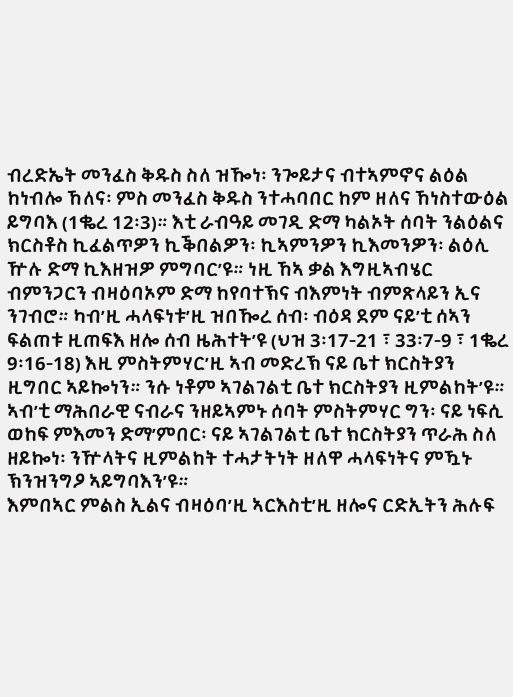ብረድኤት መንፈስ ቅዱስ ስለ ዝዀነ፡ ንጐይታና ብተኣምኖና ልዕል ከነብሎ ኸለና፡ ምስ መንፈስ ቅዱስ ንተሓባበር ከም ዘለና ኸነስተውዕል ይግባእ (1ቈረ 12፡3)። እቲ ራብዓይ መገዲ ድማ ካልኦት ሰባት ንልዕልና ክርስቶስ ኪፈልጥዎን ኪቕበልዎን፡ ኪኣምንዎን ኪእመንዎን፡ ልዕሊ ዅሉ ድማ ኪእዘዝዎ ምግባር’ዩ። ነዚ ኸኣ ቃል እግዚኣብሄር ብምንጋርን ብዛዕባኦም ድማ ከየባተኽና ብእምነት ብምጽላይን ኢና ንገብሮ። ካብ’ዚ ሓላፍነቱ’ዚ ዝበዀረ ሰብ፡ ብዕዳ ደም ናይ’ቲ ሰኣን ፍልጠቱ ዚጠፍእ ዘሎ ሰብ ዜሕተት’ዩ (ህዝ 3፡17-21 ፣ 33፡7-9 ፣ 1ቈረ 9፡16-18) እዚ ምስትምሃር’ዚ ኣብ መድረኽ ናይ ቤተ ክርስትያን ዚግበር ኣይኰነን። ንሱ ነቶም ኣገልገልቲ ቤተ ክርስትያን ዚምልከት’ዩ። ኣብ’ቲ ማሕበራዊ ናብራና ንዘይኣምኑ ሰባት ምስትምሃር ግን፡ ናይ ነፍሲ ወከፍ ምእመን ድማ’ምበር፡ ናይ ኣገልገልቲ ቤተ ክርስትያን ጥራሕ ስለ ዘይኰነ፡ ንዅላትና ዚምልከት ተሓታትነት ዘለዋ ሓላፍነትና ምዃኑ ኽንዝንግዖ ኣይግባእን’ዩ።
እምበኣር ምልስ ኢልና ብዛዕባ’ዚ ኣርእስቲ’ዚ ዘሎና ርድኢትን ሕሉፍ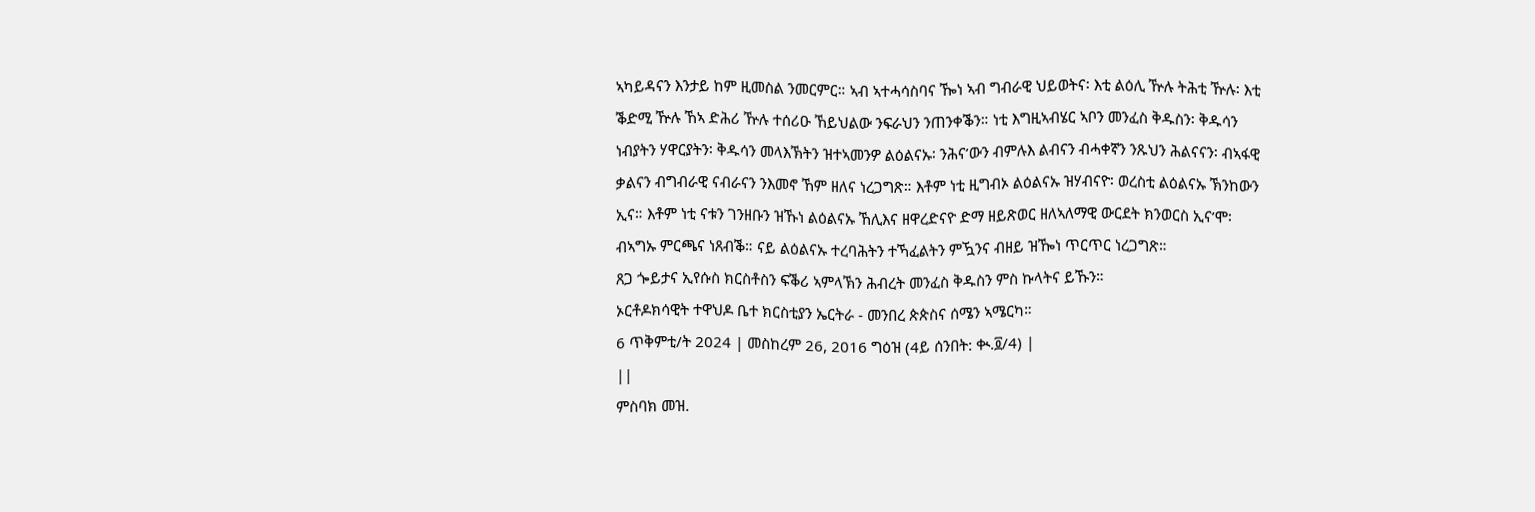ኣካይዳናን እንታይ ከም ዚመስል ንመርምር። ኣብ ኣተሓሳስባና ዀነ ኣብ ግብራዊ ህይወትና፡ እቲ ልዕሊ ዅሉ ትሕቲ ዅሉ፡ እቲ ቕድሚ ዅሉ ኸኣ ድሕሪ ዅሉ ተሰሪዑ ኸይህልው ንፍራህን ንጠንቀቕን። ነቲ እግዚኣብሄር ኣቦን መንፈስ ቅዱስን፡ ቅዱሳን ነብያትን ሃዋርያትን፡ ቅዱሳን መላእኽትን ዝተኣመንዎ ልዕልናኡ፡ ንሕና’ውን ብምሉእ ልብናን ብሓቀኛን ንጹህን ሕልናናን፡ ብኣፋዊ ቃልናን ብግብራዊ ናብራናን ንእመኖ ኸም ዘለና ነረጋግጽ። እቶም ነቲ ዚግብኦ ልዕልናኡ ዝሃብናዮ፡ ወረስቲ ልዕልናኡ ኽንከውን ኢና። እቶም ነቲ ናቱን ገንዘቡን ዝኹነ ልዕልናኡ ኸሊእና ዘዋረድናዮ ድማ ዘይጽወር ዘለኣለማዊ ውርደት ክንወርስ ኢና’ሞ፡ ብኣግኡ ምርጫና ነጸብቕ። ናይ ልዕልናኡ ተረባሕትን ተኻፈልትን ምዃንና ብዘይ ዝዀነ ጥርጥር ነረጋግጽ።
ጸጋ ጐይታና ኢየሱስ ክርስቶስን ፍቕሪ ኣምላኽን ሕብረት መንፈስ ቅዱስን ምስ ኩላትና ይኹን።
ኦርቶዶክሳዊት ተዋህዶ ቤተ ክርስቲያን ኤርትራ - መንበረ ጵጵስና ሰሜን ኣሜርካ።
6 ጥቅምቲ/ት 2024 | መስከረም 26, 2016 ግዕዝ (4ይ ሰንበት: ቊ.፬/4) |
||
ምስባክ መዝ.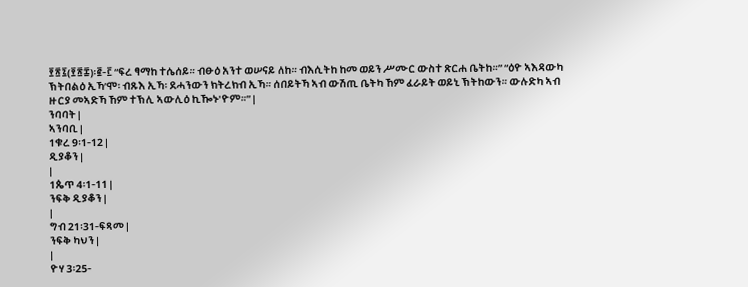፻፳፯(፻፳፰)፡፪-፫ “ፍረ ፃማከ ተሴሰይ። ብፁዕ አንተ ወሠናይ ለከ። ብእሲትከ ከመ ወይን ሥሙር ውስተ ጽርሐ ቤትከ።” “ዕዮ ኣእዳውካ ኽትበልዕ ኢኻ’ሞ፡ ብጹእ ኢኻ፡ ደሓንውን ክትረክብ ኢኻ። ሰበይትኻ ኣብ ውሽጢ ቤትካ ኸም ፈራይት ወይኒ ኽትከውን። ውሉድካ ኣብ ዙርያ መኣድኻ ኸም ተኽሊ ኣውሊዕ ኪዀኑ'ዮም።” |
ንባባት |
ኣንባቢ |
1ቁረ 9፡1-12 |
ዲያቆን |
|
1ጴጥ 4፡1-11 |
ንፍቅ ዲያቆን |
|
ግብ 21፡31-ፍጻመ |
ንፍቅ ካህን |
|
ዮሃ 3፡25-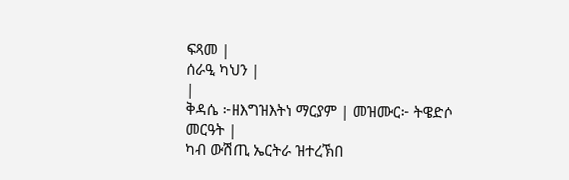ፍጻመ |
ሰራዒ ካህን |
|
ቅዳሴ ፦ዘእግዝእትነ ማርያም | መዝሙር፦ ትዌድሶ መርዓት |
ካብ ውሽጢ ኤርትራ ዝተረኽበ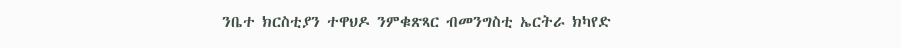ንቤተ ክርስቲያን ተዋህዶ ንምቁጽጻር ብመንግስቲ ኤርትራ ክካየድ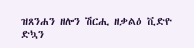ዝጸንሐን ዘሎን ሽርሒ ዘቃልዕ ቪድዮ
ድኳን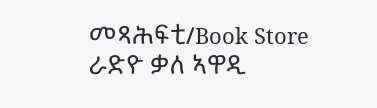መጻሕፍቲ/Book Store
ራድዮ ቃለ ኣዋዲ